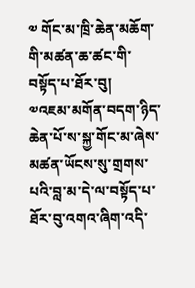༧ གོང་མ་ཁྲི་ཆེན་མཆོག་གི་མཚན་ཆ་ཚང་གི་བསྟོད་པ་ཐོར་བུ།
༧འཇམ་མགོན་བདག་ཉིད་ཆེན་པོ་ས་སྐྱ་གོང་མ་ཞེས་མཚན་ཡོངས་སུ་གྲགས་པའི་བླ་མ་དེ་ལ་བསྟོད་པ་ཐོར་བུ་འགའ་ཞིག་འདི་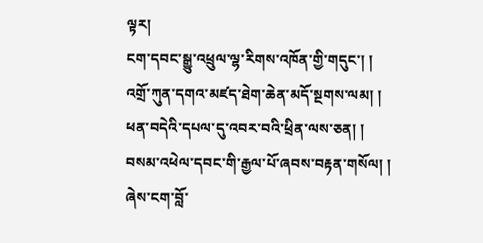ལྟར།
ངག་དབང་སྒྱུ་འཕྲུལ་ལྷ་རིགས་འཁོན་གྱི་གདུང་། །
འགྲོ་ཀུན་དགའ་མཛད་ཐེག་ཆེན་མདོ་སྔགས་ལམ། །
ཕན་བདེའི་དཔལ་དུ་འབར་བའི་ཕྲིན་ལས་ཅན། །
བསམ་འཕེལ་དབང་གི་རྒྱལ་པོ་ཞབས་བརྟན་གསོལ། །
ཞེས་ངག་བློ་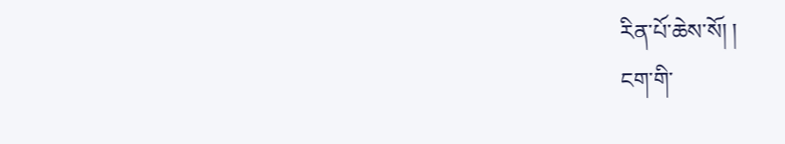རིན་པོ་ཆེས་སོ། །
ངག་གི་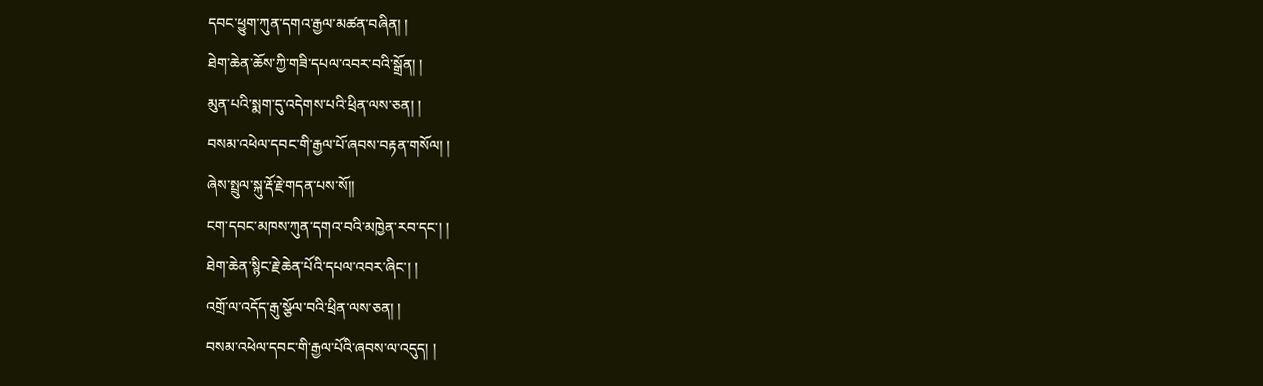དབང་ཕྱུག་ཀུན་དགའ་རྒྱལ་མཚན་བཞིན། །
ཐེག་ཆེན་ཆོས་ཀྱི་གཟི་དཔལ་འབར་བའི་སྒྲོན། །
མུན་པའི་སྨག་དུ་འདེགས་པའི་ཕྲིན་ལས་ཅན། །
བསམ་འཕེལ་དབང་གི་རྒྱལ་པོ་ཞབས་བརྟན་གསོལ། །
ཞེས་སྤྲུལ་སྐུ་རྡོ་རྗེ་གདན་པས་སོ།།
ངག་དབང་མཁས་ཀུན་དགའ་བའི་མཁྱེན་རབ་དང་། །
ཐེག་ཆེན་སྙིང་རྗེ་ཆེན་པོའི་དཔལ་འབར་ཞིང་། །
འགྲོ་ལ་འདོད་རྒུ་སྩོལ་བའི་ཕྲིན་ལས་ཅན། །
བསམ་འཕེལ་དབང་གི་རྒྱལ་པོའི་ཞབས་ལ་འདུད། །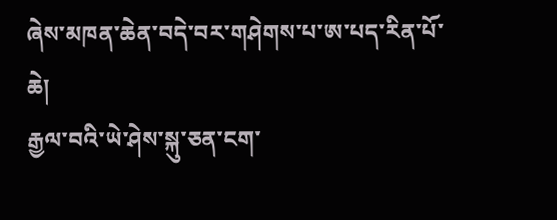ཞེས་མཁན་ཆེན་བདེ་བར་གཤེགས་པ་ཨ་པད་རིན་པོ་ཆེ།
རྒྱལ་བའི་ཡེ་ཤེས་སྐུ་ཅན་ངག་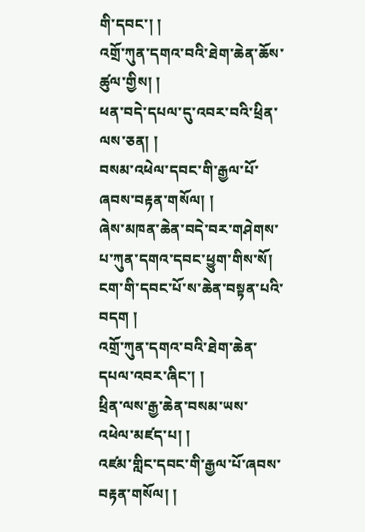གི་དབང་། །
འགྲོ་ཀུན་དགའ་བའི་ཐེག་ཆེན་ཆོས་ཚུལ་གྱིས། །
ཕན་བདེ་དཔལ་དུ་འབར་བའི་ཕྲིན་ལས་ཅན། །
བསམ་འཕེལ་དབང་གི་རྒྱལ་པོ་ཞབས་བརྟན་གསོལ། །
ཞེས་མཁན་ཆེན་བདེ་བར་གཤེགས་པ་ཀུན་དགའ་དབང་ཕྱུག་གིས་སོ།
ངག་གི་དབང་པོ་ས་ཆེན་བསྟན་པའི་བདག །
འགྲོ་ཀུན་དགའ་བའི་ཐེག་ཆེན་དཔལ་འབར་ཞིང་། །
ཕྲིན་ལས་རྒྱ་ཆེན་བསམ་ཡས་འཕེལ་མཛད་པ། །
འཛམ་གླིང་དབང་གི་རྒྱལ་པོ་ཞབས་བརྟན་གསོལ། །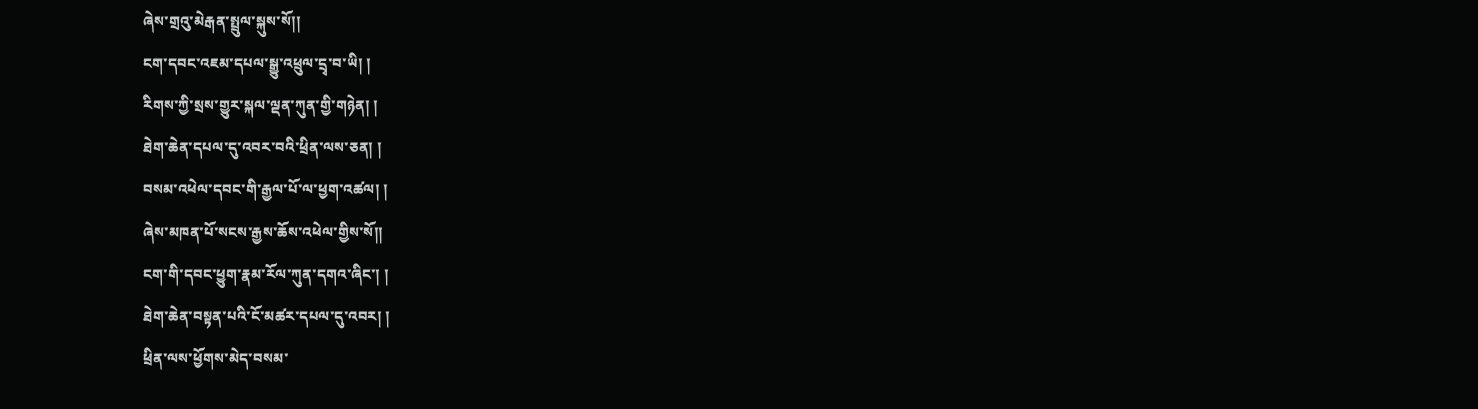ཞེས་གྲའུ་མེརྒན་སྤྲུལ་སྐུས་སོ།།
ངག་དབང་འཇམ་དཔལ་སྒྱུ་འཕྲུལ་དྲྭ་བ་ཡི། །
རིགས་ཀྱི་སྲས་གྱུར་སྐལ་ལྡན་ཀུན་གྱི་གཉེན། །
ཐེག་ཆེན་དཔལ་དུ་འབར་བའི་ཕྲིན་ལས་ཅན། །
བསམ་འཕེལ་དབང་གི་རྒྱལ་པོ་ལ་ཕྱག་འཚལ། །
ཞེས་མཁན་པོ་སངས་རྒྱས་ཆོས་འཕེལ་གྱིས་སོ།།
ངག་གི་དབང་ཕྱུག་རྣམ་རོལ་ཀུན་དགའ་ཞིང་། །
ཐེག་ཆེན་བསྟན་པའི་ངོ་མཚར་དཔལ་དུ་འབར། །
ཕྲིན་ལས་ཕྱོགས་མེད་བསམ་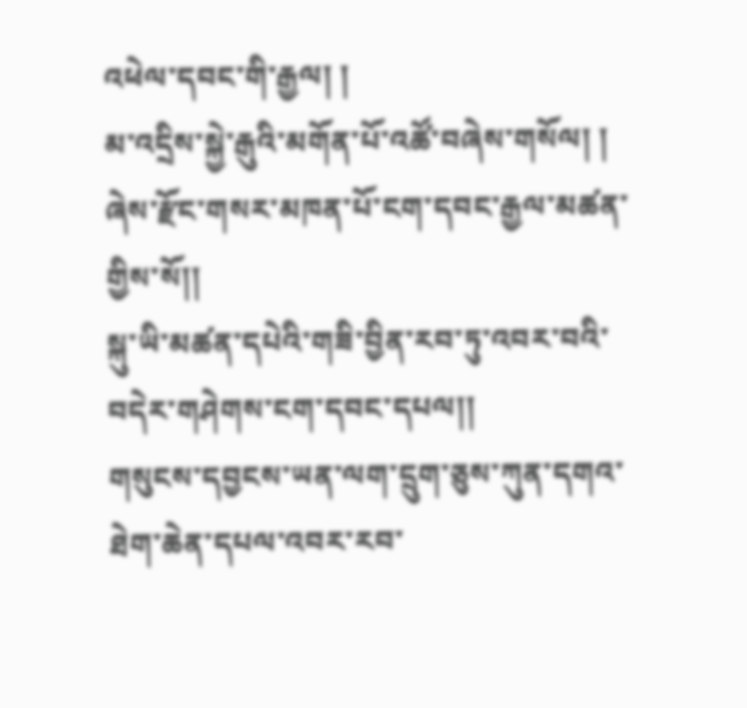འཕེལ་དབང་གི་རྒྱལ། །
མ་འདྲིས་སྐྱེ་རྒུའི་མགོན་པོ་འཚོ་བཞེས་གསོལ། །
ཞེས་རྫོང་གསར་མཁན་པོ་ངག་དབང་རྒྱལ་མཚན་གྱིས་སོ།།
སྐུ་ཡི་མཚན་དཔེའི་གཟི་བྱིན་རབ་ཏུ་འབར་བའི་བདེར་གཤེགས་ངག་དབང་དཔལ།།
གསུངས་དབྱངས་ཡན་ལག་དྲུག་ཅུས་ཀུན་དགའ་ཐེག་ཆེན་དཔལ་འབར་རབ་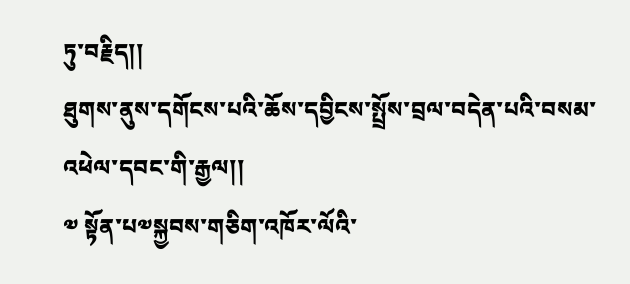ཏུ་བརྗིད།།
ཐུགས་ནུས་དགོངས་པའི་ཆོས་དབྱིངས་སྤྲོས་བྲལ་བདེན་པའི་བསམ་འཕེལ་དབང་གི་རྒྱལ།།
༧ སྟོན་པ༧སྐྱབས་གཅིག་འཁོར་ལོའི་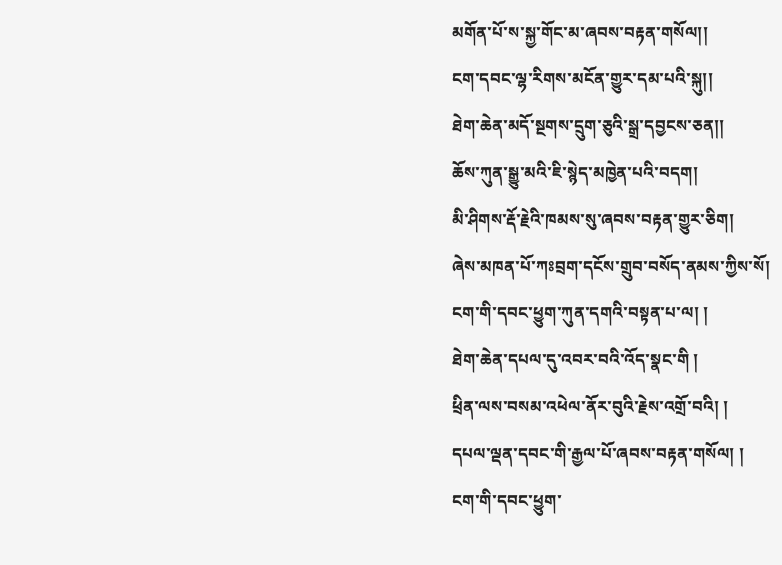མགོན་པོ་ས་སྐྱ་གོང་མ་ཞབས་བརྟན་གསོལ།།
ངག་དབང་ལྷ་རིགས་མངོན་གྱུར་དམ་པའི་སྐུ།།
ཐེག་ཆེན་མདོ་སྔགས་དྲུག་ཅུའི་སྒྲ་དབྱངས་ཅན།།
ཆོས་ཀུན་སྒྱུ་མའི་ཇི་སྙེད་མཁྱེན་པའི་བདག།
མི་ཤིགས་རྡོ་རྗེའི་ཁམས་སུ་ཞབས་བརྟན་གྱུར་ཅིག།
ཞེས་མཁན་པོ་ཀཿབྲག་དངོས་གྲུབ་བསོད་ནམས་ཀྱིས་སོ།
ངག་གི་དབང་ཕྱུག་ཀུན་དགའི་བསྟན་པ་ལ། །
ཐེག་ཆེན་དཔལ་དུ་འབར་བའི་འོད་སྣང་གི །
ཕྲིན་ལས་བསམ་འཕེལ་ནོར་བུའི་རྗེས་འགྲོ་བའི། །
དཔལ་ལྡན་དབང་གི་རྒྱལ་པོ་ཞབས་བརྟན་གསོལ། །
ངག་གི་དབང་ཕྱུག་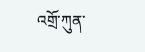འགྲོ་ཀུན་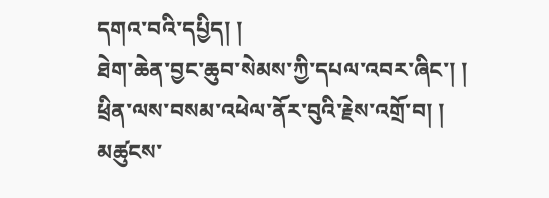དགའ་བའི་དཔྱིད། །
ཐེག་ཆེན་བྱང་ཆུབ་སེམས་ཀྱི་དཔལ་འབར་ཞིང་། །
ཕྲིན་ལས་བསམ་འཕེལ་ནོར་བུའི་རྗེས་འགྲོ་བ། །
མཚུངས་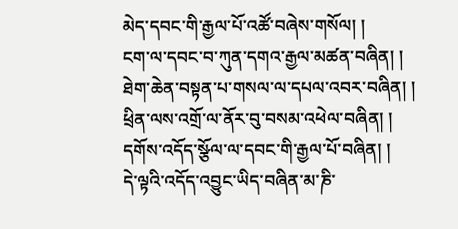མེད་དབང་གི་རྒྱལ་པོ་འཚོ་བཞེས་གསོལ། །
ངག་ལ་དབང་བ་ཀུན་དགའ་རྒྱལ་མཚན་བཞིན། །
ཐེག་ཆེན་བསྟན་པ་གསལ་ལ་དཔལ་འབར་བཞིན། །
ཕྲིན་ལས་འགྲོ་ལ་ནོར་བུ་བསམ་འཕེལ་བཞིན། །
དགོས་འདོད་སྩོལ་ལ་དབང་གི་རྒྱལ་པོ་བཞིན། །
དེ་ལྟའི་འདོད་འབྱུང་ཡིད་བཞིན་མ་ཎི་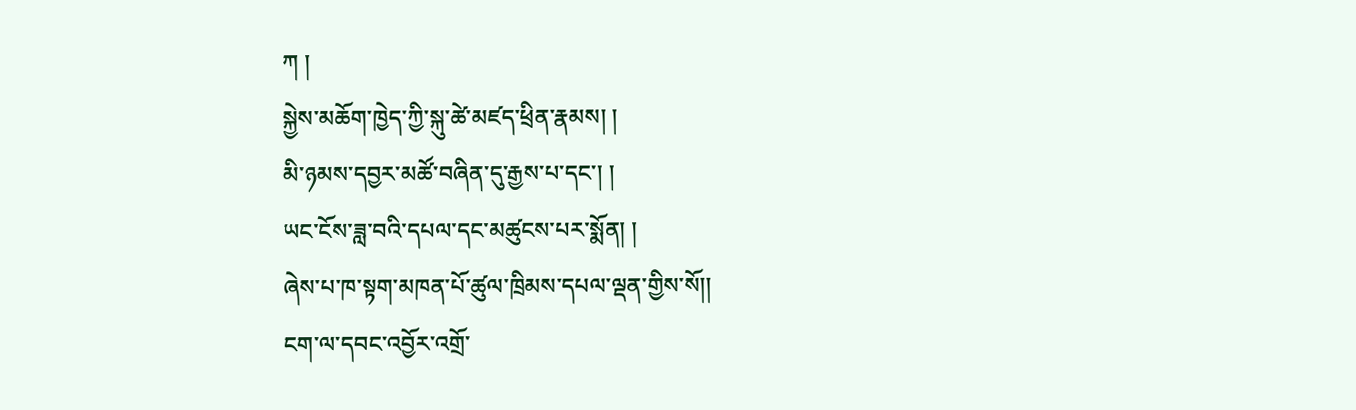ཀ །
སྐྱེས་མཆོག་ཁྱེད་ཀྱི་སྐུ་ཚེ་མཛད་ཕྲིན་རྣམས། །
མི་ཉམས་དབྱར་མཚོ་བཞིན་དུ་རྒྱས་པ་དང་། །
ཡང་ངོས་ཟླ་བའི་དཔལ་དང་མཚུངས་པར་སྨོན། །
ཞེས་པ་ཁ་སྟག་མཁན་པོ་ཚུལ་ཁྲིམས་དཔལ་ལྡན་གྱིས་སོ།།
ངག་ལ་དབང་འབྱོར་འགྲོ་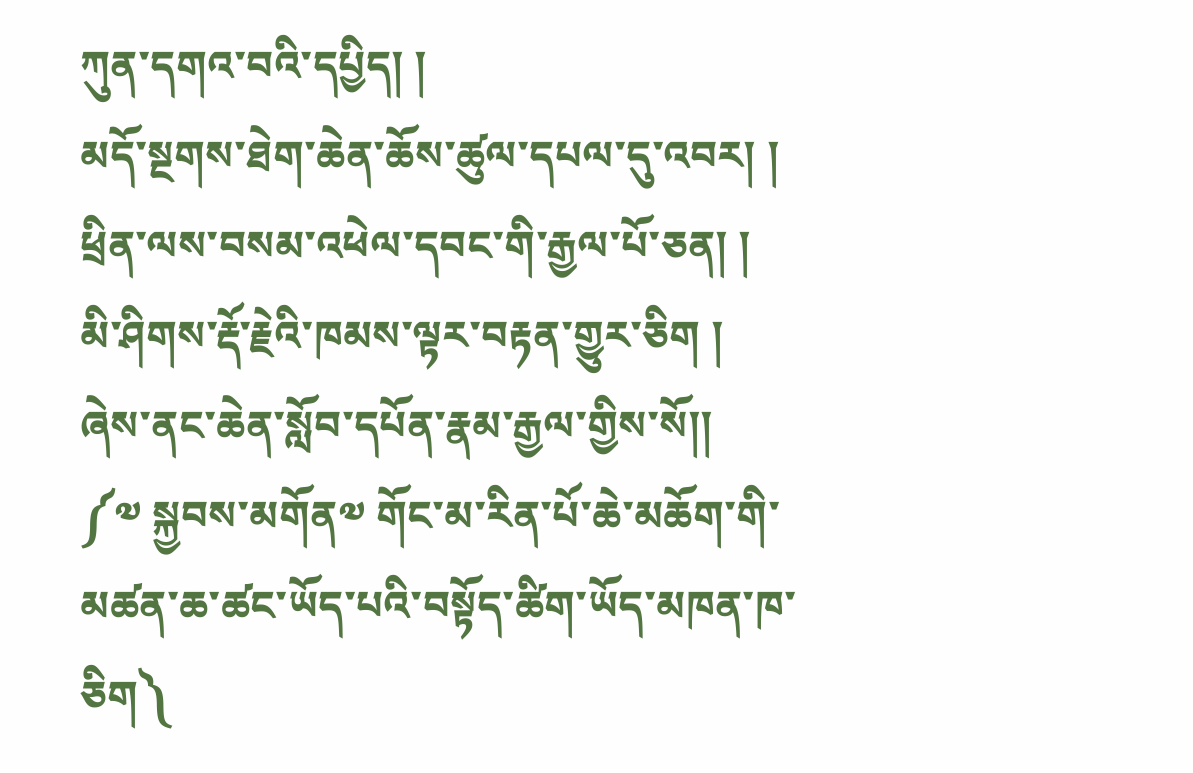ཀུན་དགའ་བའི་དཔྱིད། །
མདོ་སྔགས་ཐེག་ཆེན་ཆོས་ཚུལ་དཔལ་དུ་འབར། །
ཕྲིན་ལས་བསམ་འཕེལ་དབང་གི་རྒྱལ་པོ་ཅན། །
མི་ཤིགས་རྡོ་རྗེའི་ཁམས་ལྟར་བརྟན་གྱུར་ཅིག །
ཞེས་ནང་ཆེན་སློབ་དཔོན་རྣམ་རྒྱལ་གྱིས་སོ།།
༼༧ སྐྱབས་མགོན༧ གོང་མ་རིན་པོ་ཆེ་མཆོག་གི་མཚན་ཆ་ཚང་ཡོད་པའི་བསྟོད་ཚིག་ཡོད་མཁན་ཁ་ཅིག༽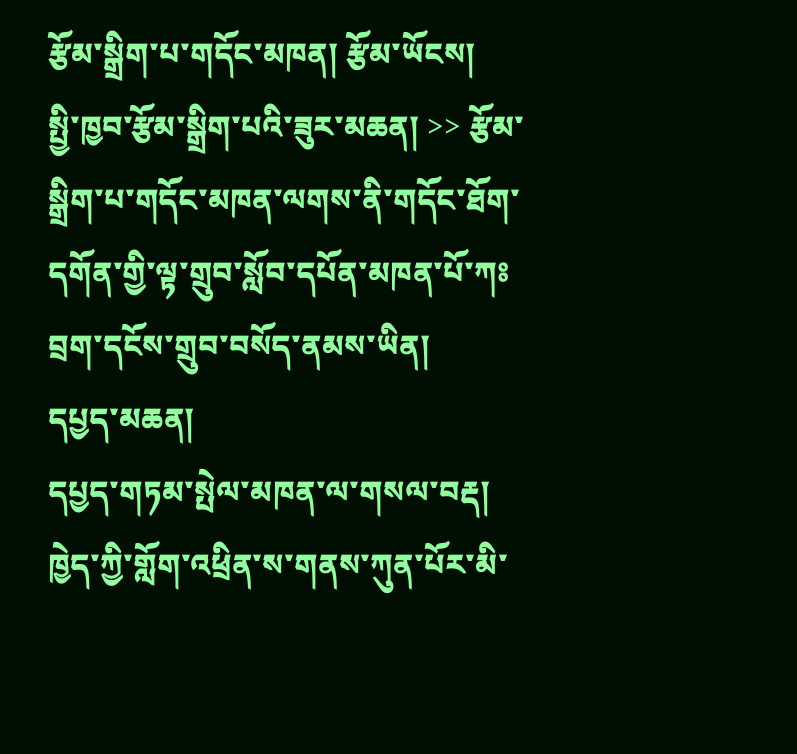རྩོམ་སྒྲིག་པ་གདོང་མཁན། རྩོམ་ཡོངས།
སྤྱི་ཁྱབ་རྩོམ་སྒྲིག་པའི་ཟུར་མཆན། >> རྩོམ་སྒྲིག་པ་གདོང་མཁན་ལགས་ནི་གདོང་ཐོག་དགོན་གྱི་ལྟ་གྲུབ་སློབ་དཔོན་མཁན་པོ་ཀཿབྲག་དངོས་གྲུབ་བསོད་ནམས་ཡིན།
དཔྱད་མཆན།
དཔྱད་གཏམ་སྤེལ་མཁན་ལ་གསལ་བརྡ།
ཁྱེད་ཀྱི་གློག་འཕྲིན་ས་གནས་ཀུན་པོར་མི་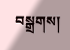བསྒྲགས།